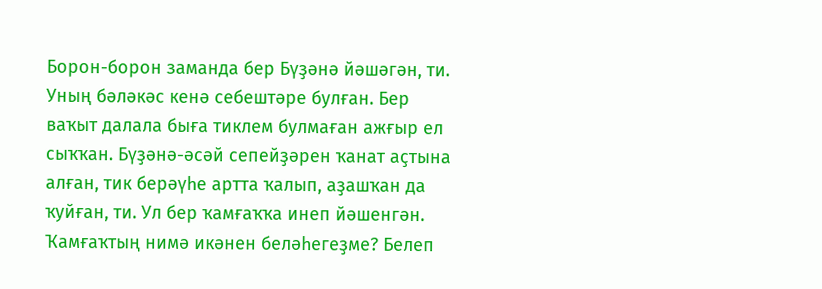Борон-борон заманда бер Бүҙәнә йәшәгән, ти. Уның бәләкәс кенә себештәре булған. Бер ваҡыт далала быға тиклем булмаған ажғыр ел сыҡҡан. Бүҙәнә-әсәй сепейҙәрен ҡанат аҫтына алған, тик берәүһе артта ҡалып, аҙашҡан да ҡуйған, ти. Ул бер ҡамғаҡҡа инеп йәшенгән. Ҡамғаҡтың нимә икәнен беләһегеҙме? Белеп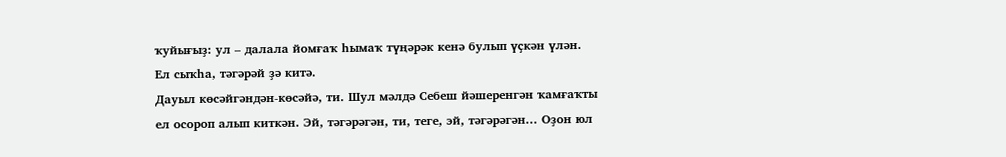ҡуйығыҙ: ул – далала йомғаҡ һымаҡ түңәрәк кенә булып үҫкән үлән. Ел сыҡһа, тәгәрәй ҙә китә.
Дауыл көсәйгәндән-көсәйә, ти. Шул мәлдә Себеш йәшеренгән ҡамғаҡты ел осороп алып киткән. Эй, тәгәрәгән, ти, теге, эй, тәгәрәгән... Оҙон юл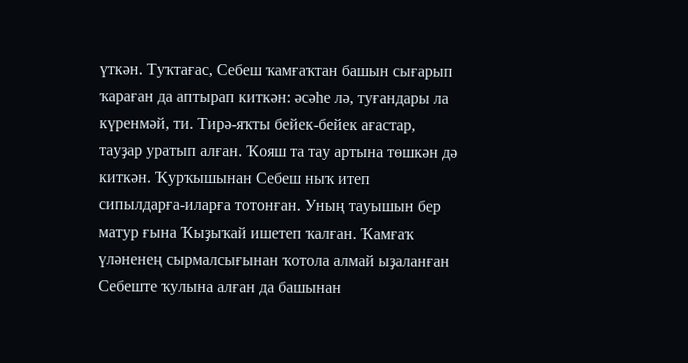үткән. Туҡтағас, Себеш ҡамғаҡтан башын сығарып ҡараған да аптырап киткән: әсәһе лә, туғандары ла күренмәй, ти. Тирә-яҡты бейек-бейек ағастар, тауҙар уратып алған. Ҡояш та тау артына төшкән дә киткән. Ҡурҡышынан Себеш ныҡ итеп сипылдарға-иларға тотонған. Уның тауышын бер матур ғына Ҡыҙыҡай ишетеп ҡалған. Ҡамғаҡ үләненең сырмалсығынан ҡотола алмай ыҙаланған Себеште ҡулына алған да башынан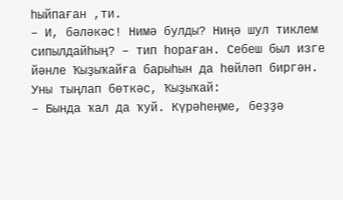һыйпаған ,ти.
– И, бәләкәс! Нимә булды? Ниңә шул тиклем сипылдайһың? – тип һораған. Себеш был изге йәнле Ҡыҙыҡайға барыһын да һөйләп биргән. Уны тыңлап бөткәс, Ҡыҙыҡай:
– Бында ҡал да ҡуй. Күрәһеңме, беҙҙә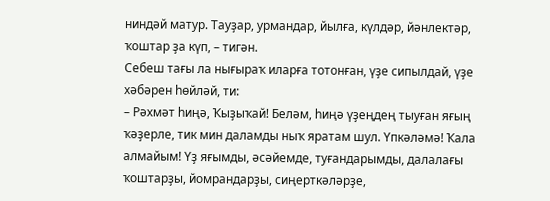ниндәй матур. Тауҙар, урмандар, йылға, күлдәр, йәнлектәр, ҡоштар ҙа күп, – тигән.
Себеш тағы ла нығыраҡ иларға тотонған, үҙе сипылдай, үҙе хәбәрен һөйләй, ти:
– Рәхмәт һиңә, Ҡыҙыҡай! Беләм, һиңә үҙеңдең тыуған яғың ҡәҙерле, тик мин даламды ныҡ яратам шул. Үпкәләмә! Ҡала алмайым! Үҙ яғымды, әсәйемде, туғандарымды, далалағы ҡоштарҙы, йомрандарҙы, сиңерткәләрҙе,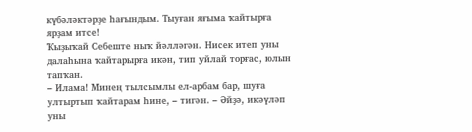күбәләктәрҙе һағындым. Тыуған яғыма ҡайтырға ярҙам итсе!
Ҡыҙыҡай Себеште ныҡ йәлләгән. Нисек итеп уны далаһына ҡайтарырға икән, тип уйлай торғас, юлын тапҡан.
– Илама! Минең тылсымлы ел-арбам бар, шуға ултыртып ҡайтарам һине, – тигән. – Әйҙә, икәүләп уны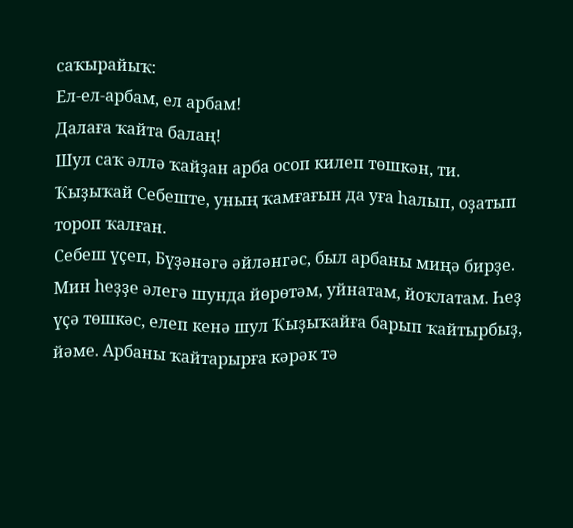саҡырайыҡ:
Ел-ел-арбам, ел арбам!
Далаға ҡайта балаң!
Шул саҡ әллә ҡайҙан арба осоп килеп төшкән, ти. Ҡыҙыҡай Себеште, уның ҡамғағын да уға һалып, оҙатып тороп ҡалған.
Себеш үҫеп, Бүҙәнәгә әйләнгәс, был арбаны миңә бирҙе. Мин һеҙҙе әлегә шунда йөрөтәм, уйнатам, йоҡлатам. Һеҙ үҫә төшкәс, елеп кенә шул Ҡыҙыҡайға барып ҡайтырбыҙ, йәме. Арбаны ҡайтарырға кәрәк тә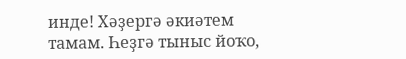инде! Хәҙергә әкиәтем тамам. Һеҙгә тыныс йоҡо,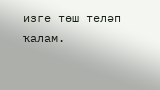изге төш теләп ҡалам.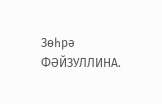Зөһрә ФӘЙЗУЛЛИНА.